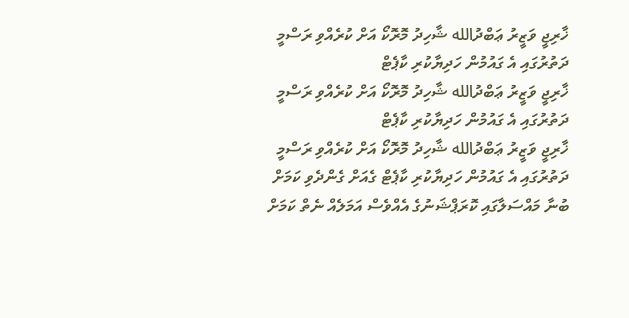ޚާރިޖީ ވަޒީރު ޢަބްދުالله ޝާހިދު މޮރޮކޯ އަށް ކުރެއްވި ރަސްމީ ދަތުރުގައި އެ ގައުމުން ހަދިޔާކުރި ކާޕެޓް
ޚާރިޖީ ވަޒީރު ޢަބްދުالله ޝާހިދު މޮރޮކޯ އަށް ކުރެއްވި ރަސްމީ ދަތުރުގައި އެ ގައުމުން ހަދިޔާކުރި ކާޕެޓް
ޚާރިޖީ ވަޒީރު ޢަބްދުالله ޝާހިދު މޮރޮކޯ އަށް ކުރެއްވި ރަސްމީ ދަތުރުގައި އެ ގައުމުން ހަދިޔާކުރި ކާޕެޓް ގެއަށް ގެންދެވި ކަމަށް ބުނާ މައްސަލާގައި ކޮރަޕްޝަނުގެ އެއްވެސް އަމަލެއް ނެތް ކަމަށް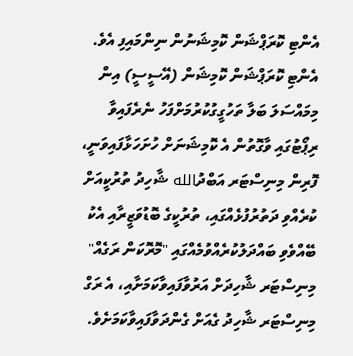އެންޓި ކޮރަޕްޝަން ކޮމިޝަނުން ނިންމައިފި އެވެ.
އެންޓި ކޮރަޕްޝަން ކޮމިޝަން (އޭސީސީ) އިން މިމައްސަލަ ބަލާ ތަހުގީގުކުރުމަށްފަހު ނެރެފައިވާ ރިޕޯޓުގައި ވާގޮތުން އެ ކޮމިޝަނަށް ހުށަހަޅާފައިވަނީ، ފޮރިން މިނިސްޓަރ އަބްދުالله ޝާހިދު ތުރުކީއަށް ކުރެއްވި ދަތުރުފުޅެއްގައި، ތުރުކީގެ ބޮޑުވަޒީރާއި އެކު ބޭއްވެވި ބައްދަލުކުރެއްވުމެއްގައި "މޮރޮކަން ރަގެއް" މިނިސްޓަރ ޝާހިދަށް އަރުވާފައިވާކަމަށާއި، އެ ރަގް މިނިސްޓަރ ޝާހިދު ގެއަށް ގެންދަވާފައިވާކަމަށެވެ.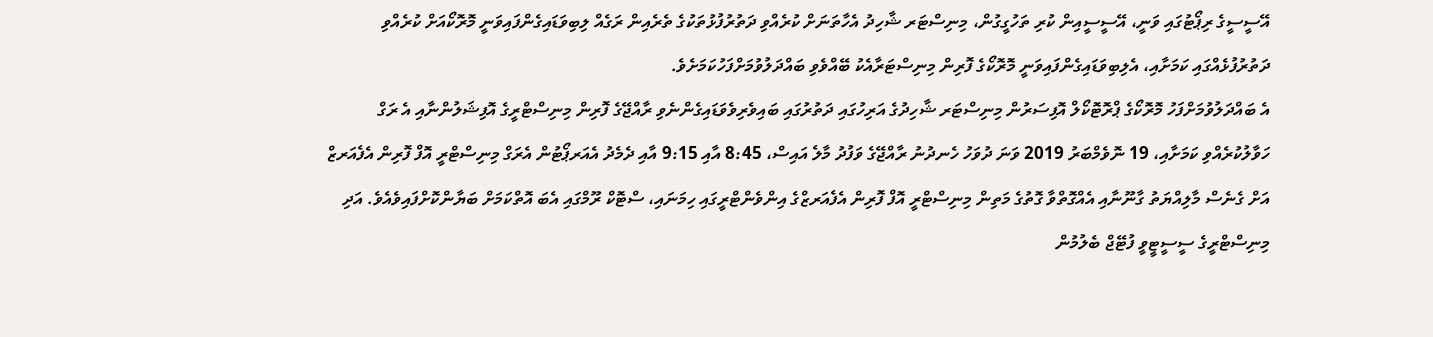އޭސީސީގެ ރިޕޯޓުގައި ވަނީ، އޭސީސީއިން ކުރި ތަހުގީގުން، މިނިސްޓަރ ޝާހިދު އެހާތަނަށް ކުރެއްވި ދަތުރުފުޅުތަކުގެ ތެރެއިން ރަގެއް ލިބިވަޑައިގެންފައިވަނީ މޮރޮކޯއަށް ކުރެއްވި ދަތުރުފުޅެއްގައި ކަމަށާއި، އެލިބިވަޑައިގެންފައިވަނީ މޮރޮކޯގެ ފޮރިން މިނިސްޓަރާއެކު ބޭއްވެވި ބައްދަލުވުމަށްފަހުކަމަށެވެ.
އެ ބައްދަލުވުމަށްފަހު މޮރޮކޯގެ ޕްރޮޓޮކޯލް އޮފިސަރުން މިނިސްޓަރ ޝާހިދުގެ އަރިހުގައި ދަތުރުގައި ބައިވެރިވެވަޑައިގެންނެވި ރާއްޖޭގެ ފޮރިން މިނިސްޓްރީގެ އޮފިޝަލުންނާއި އެ ރަގް ހަވާލުކުރެއްވި ކަމަށާއި، 19 ނޮވެމްބަރު 2019 ވަނަ ދުވަހު ހެނދުނު ރާއްޖޭގެ ވަފުދު މާލެ އައިސް، 8:45 އާއި 9:15 އާއި ދެމެދު އެއަރޕޯޓުން އެރަގް މިނިސްޓްރީ އޮފް ފޮރިން އެފެއަރޒް އަށް ގެނެސް މާލިއްޔަތު ގާނޫނާއި އެއްގޮތްވާ ގޮތުގެ މަތިން މިނިސްޓްރީ އޮފް ފޮރިން އެފެއަރޒްގެ އިންވެންޓްރީގައި ހިމަނައި، ސްޓޮކް ރޫމްގައި އެބަ އޮތްކަމަށް ބަޔާންކޮށްފައިވެއެވެ. އަދި މިނިސްޓްރީގެ ސީސީޓީވީ ފުޓޭޖް ބެލުމުން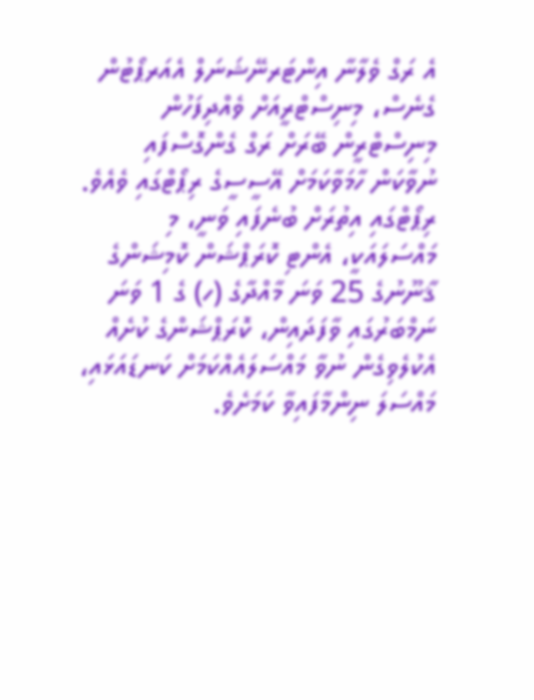އެ ރަގް ވެލާނާ އިންޓަރނޭޝަނަލް އެއަރޕޯޓުން ގެނެސް، މިނިސްޓްރީއަށް ވެއްދިފަހުން މިނިސްޓްރީން ބޭރަށް ރަގް ގެންގޮސްފައި ނުވާކަން ހާމަވާކަމަށް އޭސީސީގެ ރިޕޯޓްގައި ވެއެވެ.
ރިޕޯޓްގައި އިތުރަށް ބުނެފައި ވަނީ، މި މައްސަލައަކީ، އެންޓި ކޮރަޕްޝަން ކޮމިޝަންގެ ޤާނޫނުގެ 25 ވަނަ މާއްދާގެ (ހ) ގެ 1 ވަނަ ނަމްބަރުގައި ވާފަދައިން، ކޮރަޕްޝަންގެ ކުށެއް އެކުލެވިގެން ނުވާ މައްސަލައެއްކަމަށް ކަނޑައަޅައި، މައްސަލަ ނިންމާފައިވާ ކަމަށެވެ.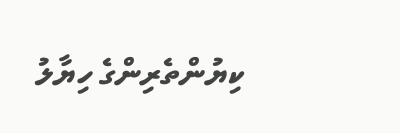ކިޔުންތެރިންގެ ހިޔާލު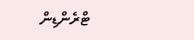ޓްރެންޑިން